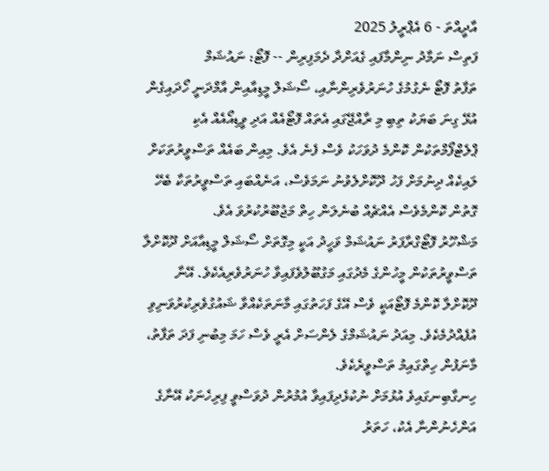އާދީއްތަ - 6 އެޕްރީލު 2025
ފަތިސް ނަމާދު ނިންމާފައި ގެއަށްދާ ދެމަފިރިން -- ފޮޓޯ: ނައުޝަމް
ތަފާތު ފޮޓޯ ނެގުމުގެ ހުނަރުވެރިންނާއި، ސޯޝަލް މީޑިއާއިން އާމްދަނީ ހޯދައިގެން އުޅޭ ގިނަ ބަޔަކު ތިބި މި ރާއްޖޭގައި އެތައް ފޮޓޯއެއް އަދި ވީޑިއޯއެއް އެކި ޕްލެޓްފޯމްތަކުން ކޮންމެ ދުވަހަކު ވެސް ފެނެ އެވެ. މިއިން ބައެއް ތަސްވީރުތަކަށް ލައިކެއް ދިނުމަށް ފަހު ދޫކޮށްލެވުނު ނަމަވެސް، އަނެއްބައި ތަސްވީރުތަކާ ބެހޭ ގޮތުން ކޮންމެވެސް އެއްޗެއް ބުނެލަން ހިތް މަޖުބޫރުކުރުވަ އެވެ.
މަޝްހޫރު ފޮޓޯގްރާފަރު ނައުޝަމް ވަހީދު އަކީ މިގޮތަށް ސޯޝަލް މީޑިއާއަށް ދޫކޮށްލާ ތަސްވީރުތަކުން މީހުންގެ މެދުގައި މަގުބޫލުވެފައިވާ ހުނަރުވެރިއެކެވެ. އޭނާ ދޫކޮށްލާ ކޮންމެ ފޮޓޯއަކީ ވެސް އޭގެ ފަހަތުގައި މާނަތަކެއްވާ ޝައުގުވެރިކުރުވަނިވި އުފެއްދުމެކެވެ. މިއަދު ނައުޝަމްގެ ލެންސަށް އެރީ ވެސް ހަމަ މިބުނި ފަދަ ތަފާތު، މާނަފުން ހިތްގައިމު ތަސްވީރެކެވެ.
ހިނގާބިނގައިވެ އުޅުމަށް ނުކުޅެދިފައިވާ އުމުރުން ދުވަސްވީ ފިރިހެނަކު އޭނާގެ އަންހެނުންނާ އެކު، ހަތަރު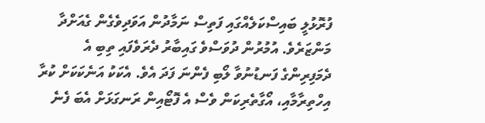ފުރޮޅުލީ ބައިސްކަލެއްގައި ފަތިސް ނަމާދުން އަވަދިވެގެން ގެއަށްދާ މަންޒަރެވެ. އުމުރުން ދުވަސްވެ ގައިބާރު ދެރަވެފައި ތިބި އެ ދެމަފިރިންގެ ފަނޑުނުވާ ލޯބި ފެންނަ ފަދަ އެވެ. އެކަކު އަނެކަކަށް ކުރާ އިހްތިރާމާއި، އޯގާތެރިކަން ވެސް އެ ފޮޓޯއިން ރަނގަޅަށް އެބަ ފެނެ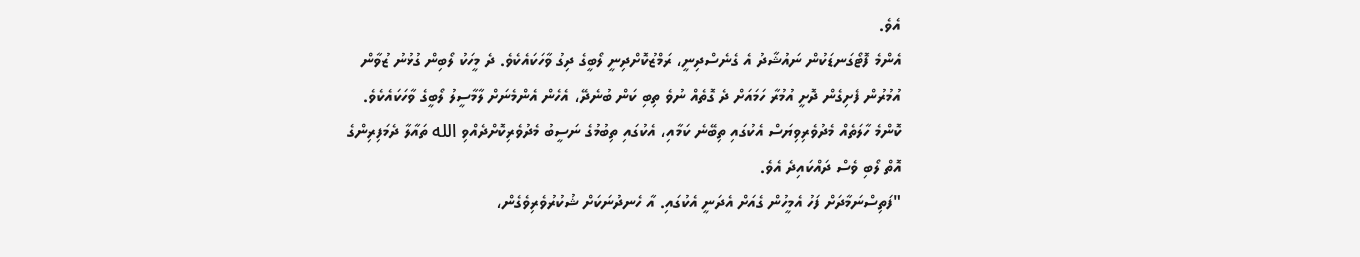އެވެ.
އެންމެ ފޮޓޯގަނޑަކުން ނައުޝާދު އެ ގެނެސްދިނީ، ރަމްޒުކޮށްދިނީ ލޯބީގެ ދިގު ވާހަކައެކެވެ. ދެ މީހަކު ލޯބިން ގުޅުނު ޒުވާން އުމުރުން ފެށިގެން ދޮށީ އުމުރާ ހަމައަށް ދެ ގޮތެއް ނުވެ ތިބި ކަން ބުނެދޭ، އެހެން އެންމެނަށް ލާމާސީލު ލޯބީގެ ވާހަކައެކެވެ. ކޮންމެ ހާލަތެއް މެދުވެރިވިޔަސް އެކުގައި ތިބޭނެ ކަމާއި، އެކުގައި ތިބުމުގެ ނަސީބު މެދުވެރިކޮށްދެއްވި الله ތައާލާ ދެމަފިރިންގެ އޮތް ލޯބި ވެސް ދައްކައިދެ އެވެ.
"ފަތިސްނަމާދަށް ފަހު އެމީހުން ގެއަށް އެދަނީ އެކުގައި. އާ ހެނދުނަކަށް ޝުކުރުވެރިވެގެން،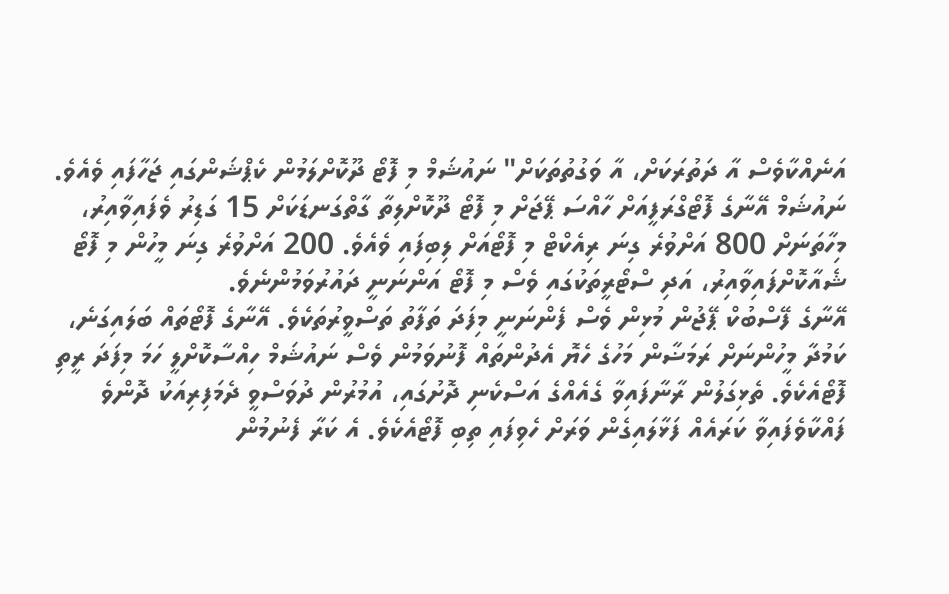އަނެއްކާވެސް އާ ދަތުރަކަށް، އާ ވަގުތުތަކަށް" ނައުޝަމް މި ފޮޓޯ ދޫކޮށްލަމުން ކެޕްޝަންގައި ޖަހާފައި ވެއެވެ.
ނައުޝަމް އޭނާގެ ފޮޓޯގްރަފީއަށް ހާއްސަ ޕޭޖަށް މި ފޮޓޯ ދޫކޮށްލިތާ ގާތްގަނޑަކަށް 15 ގަޑިރު ވެފައިވާއިރު، މިހާތަނަށް 800 އަށްވުރެ ގިނަ ރިއެކްޓް މި ފޮޓޯއަށް ލިބިފައި ވެއެވެ. 200 އަށްވުރެ ގިނަ މީހުން މި ފޮޓޯ ޝެއާކޮށްފައިވާއިރު، އަދި ސްޓޯރީތަކުގައި ވެސް މި ފޮޓޯ އަންނަނީ ދައުރުވަމުންނެވެ.
އޭނާގެ ފޭސްބުކް ޕޭޖުން މުޅިން ވެސް ފެންނަނީ މިފަދަ ތަފާތު ތަސްވީރުތަކެވެ. އޭނާގެ ފޮޓޯތައް ބަލައިގަނެ، ކަމުދާ މީހުންނަށް ރަމަޟާން މަހުގެ ހެޔޮ އެދުންތައް ފޮނުވަމުން ވެސް ނައުޝަމް ހިއްސާކޮށްލީ ހަމަ މިފަދަ ރީތި ފޮޓޯއެކެވެ. ތެޅިގަލުން ރާނާފައިވާ ގެއެއްގެ އަސްކެނި ދޮށުގައި، އުމުރުން ދުވަސްވީ ދެމަފިރިއަކު ދޮންވެ ފައްކާވެފައިވާ ކަރައެއް ފަޅާލައިގެން ވަރަށް ހެވިފައި ތިބި ފޮޓޯއެކެވެ. އެ ކަރާ ފެނުމުން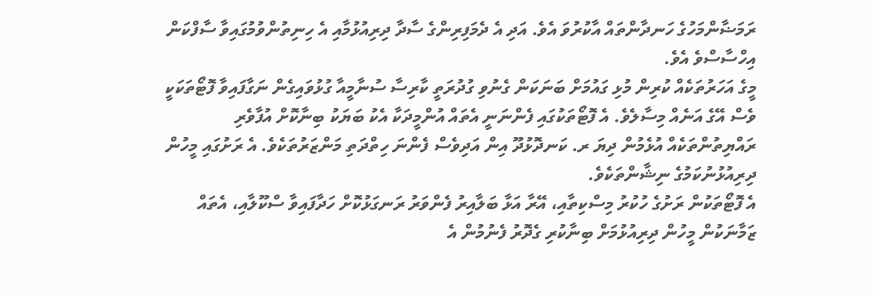ރަމަޟާންމަހުގެ ހަނދާންތައް އާކުރުވަ އެވެ. އަދި އެ ދެމަފިރިންގެ ސާދާ ދިރިއުޅުމާއި އެ ހިނިތުންވުމުގައިވާ ސާފްކަން އިހްސާސްވެ އެވެ.
މީގެ އަހަރުތަކެއް ކުރިން މުޅި ގައުމަށް ބަނަކަން ގެނުވި ގުދުރަތީ ކާރިސާ ސުނާމީއާ ގުޅުވައިގެން ނަގާފައިވާ ފޮޓޯތަކަކީ ވެސް އޭގެ އަނެއް މިސާލެވެ. އެ ފޮޓޯތަކުގައި ފެންނަނީ އެތައް އުންމީދަކާ އެކު ބަޔަކު ބިނާކޮށް އުފާވެރި ރައްޔިތުންތަކެއް އުޅެމުން ދިޔަ ރ. ކަނދޮޅުދޫ އިން އަދިވެސް ފެންނަ ހިތްދަތި މަންޒަރުތަކެވެ. އެ ރަށުގައި މީހުން ދިރިއުޅުނުކަމުގެ ނިޝާންތަކެވެ.
އެ ފޮޓޯތަކުން ރަށުގެ ހުކުރު މިސްކިތާއި، އޭރާ އަޅާ ބަލާއިރު ފެންވަރު ރަނގަޅުކޮށް ހަދާފައިވާ ސްކޫލާއި، އެތައް ޒަމާނަކުން މީހުން ދިރިއުޅުމަށް ބިނާކުރި ގެދޮރު ފެނުމުން އެ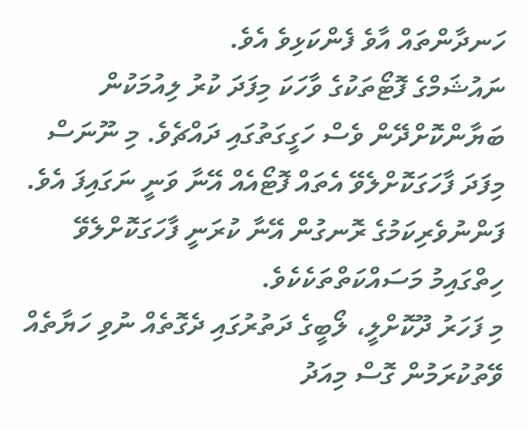ހަނދާންތައް އާވެ ފެންކަޅިވެ އެވެ.
ނައުޝަމްގެ ފޮޓޯތަކުގެ ވާހަކަ މިފަދަ ކުރު ލިއުމަކުން ބަޔާންކޮށްދޭން ވެސް ހަގީގަތުގައި ދައްޗެވެ. މި ނޫނަސް މިފަދަ ފާހަގަކޮށްލެވޭ އެތައް ފޮޓޯއެއް އޭނާ ވަނީ ނަގައިފަ އެވެ. ފަންނުވެރިކަމުގެ ރޮނގުން އޭނާ ކުރަނީ ފާހަގަކޮށްލެވޭ ހިތްގައިމު މަސައްކަތްތަކެކެވެ.
މި ފަހަރު ދޫކޮށްލީ، ލޯބީގެ ދަތުރުގައި ދެގޮތެއް ނުވި ހަޔާތެއް ވޭތުކުރަމުން ގޮސް މިއަދު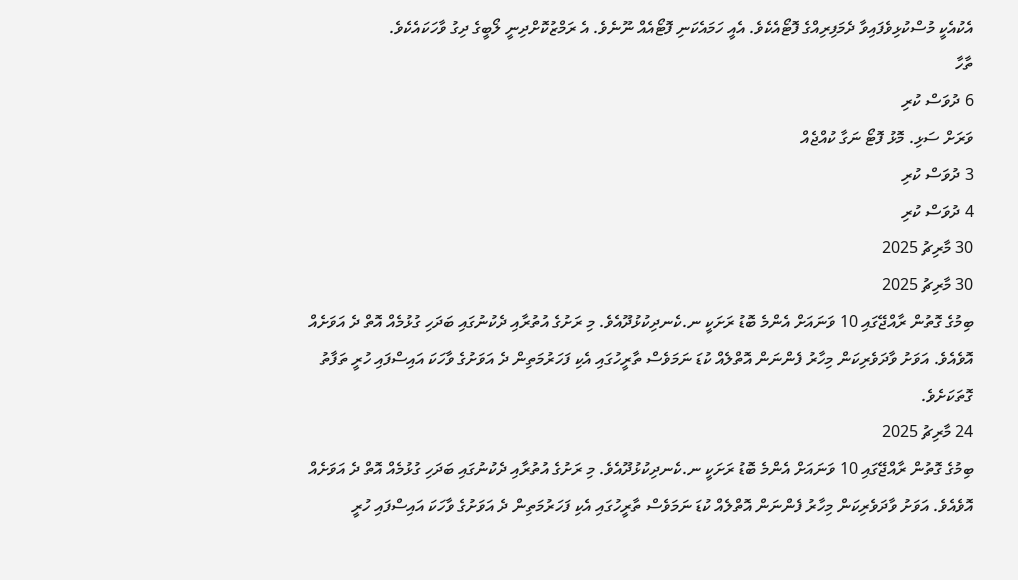އެކުއެކީ މުސްކުޅިވެފައިވާ ދެމަފިރިއްގެ ފޮޓޯއެކެވެ. އެއީ ހަމައެކަނި ފޮޓޯއެއް ނޫނެވެ. އެ ރަމްޒުކޮށްދިނީ ލޯބީގެ ދިގު ވާހަކައެކެވެ.
ތާހާ
6 ދުވަސް ކުރި
ވަރަށް ސަޅި. މޮޅު ފޮޓޯ ނަގާ ކުއްޖެއް
3 ދުވަސް ކުރި
4 ދުވަސް ކުރި
30 މާރިޗު 2025
30 މާރިޗު 2025
ބިމުގެ ގޮތުން ރާއްޖޭގައި 10 ވަނައަށް އެންމެ ބޮޑު ރަށަކީ ނ.ކެނދިކުޅުދޫއެވެ. މި ރަށުގެ އުތުރާއި ދެކުނުގައި ބަދަހި ގުޅުމެއް އޮތް ދެ އަވަށެއް އޮވެއެވެ. އަވަށު ވާދަވެރިކަން މިހާރު ފެންނަން އޮތްލެއް ކުޑަ ނަމަވެސް ތާރީހުގައި އެކި ފަހަރުމަތިން ދެ އަވަށުގެ ވާހަކަ އައިސްފައި ހުރީ ތަފާތު ގޮތަކަށެވެ.
24 މާރިޗު 2025
ބިމުގެ ގޮތުން ރާއްޖޭގައި 10 ވަނައަށް އެންމެ ބޮޑު ރަށަކީ ނ.ކެނދިކުޅުދޫއެވެ. މި ރަށުގެ އުތުރާއި ދެކުނުގައި ބަދަހި ގުޅުމެއް އޮތް ދެ އަވަށެއް އޮވެއެވެ. އަވަށު ވާދަވެރިކަން މިހާރު ފެންނަން އޮތްލެއް ކުޑަ ނަމަވެސް ތާރީހުގައި އެކި ފަހަރުމަތިން ދެ އަވަށުގެ ވާހަކަ އައިސްފައި ހުރީ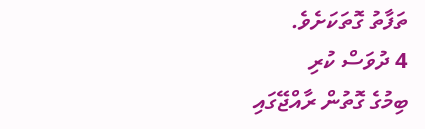ތަފާތު ގޮތަކަށެވެ.
4 ދުވަސް ކުރި
ބިމުގެ ގޮތުން ރާއްޖޭގައި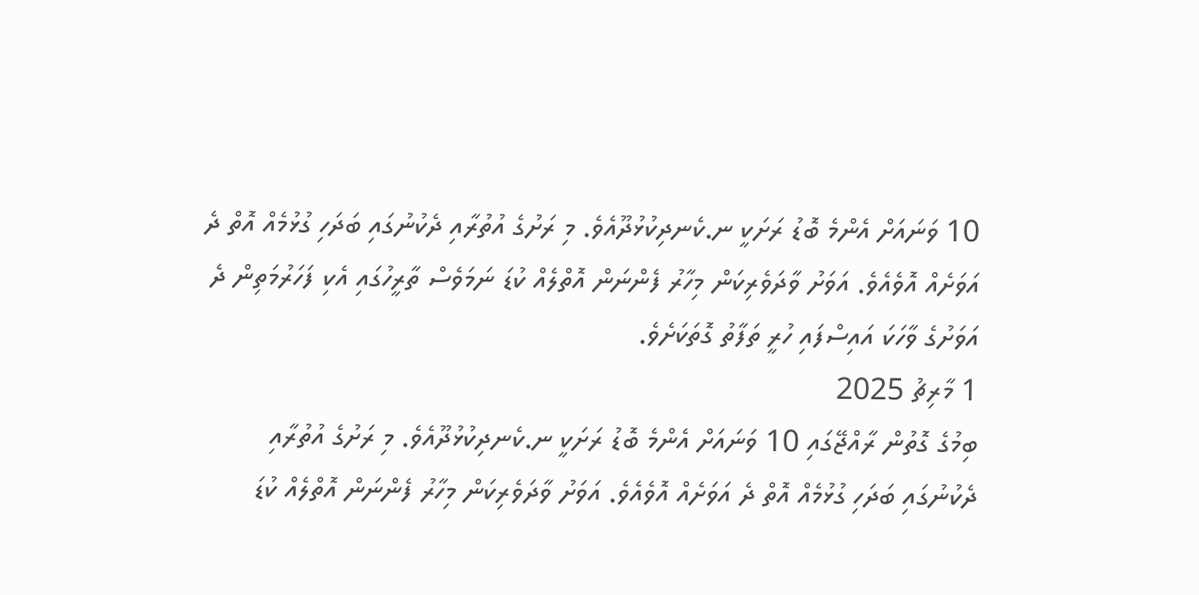10 ވަނައަށް އެންމެ ބޮޑު ރަށަކީ ނ.ކެނދިކުޅުދޫއެވެ. މި ރަށުގެ އުތުރާއި ދެކުނުގައި ބަދަހި ގުޅުމެއް އޮތް ދެ އަވަށެއް އޮވެއެވެ. އަވަށު ވާދަވެރިކަން މިހާރު ފެންނަން އޮތްލެއް ކުޑަ ނަމަވެސް ތާރީހުގައި އެކި ފަހަރުމަތިން ދެ އަވަށުގެ ވާހަކަ އައިސްފައި ހުރީ ތަފާތު ގޮތަކަށެވެ.
1 މާރިޗު 2025
ބިމުގެ ގޮތުން ރާއްޖޭގައި 10 ވަނައަށް އެންމެ ބޮޑު ރަށަކީ ނ.ކެނދިކުޅުދޫއެވެ. މި ރަށުގެ އުތުރާއި ދެކުނުގައި ބަދަހި ގުޅުމެއް އޮތް ދެ އަވަށެއް އޮވެއެވެ. އަވަށު ވާދަވެރިކަން މިހާރު ފެންނަން އޮތްލެއް ކުޑަ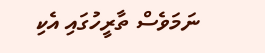ނަމަވެސް ތާރީހުގައި އެކި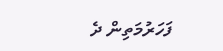ފަހަރުމަތިން ދެ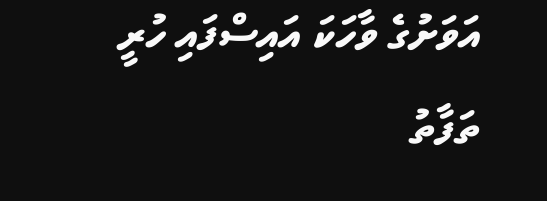އަވަށުގެ ވާހަކަ އައިސްފައި ހުރީ ތަފާތު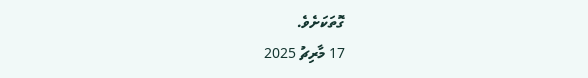ގޮތަކަށެވެ.
17 މާރިޗު 2025